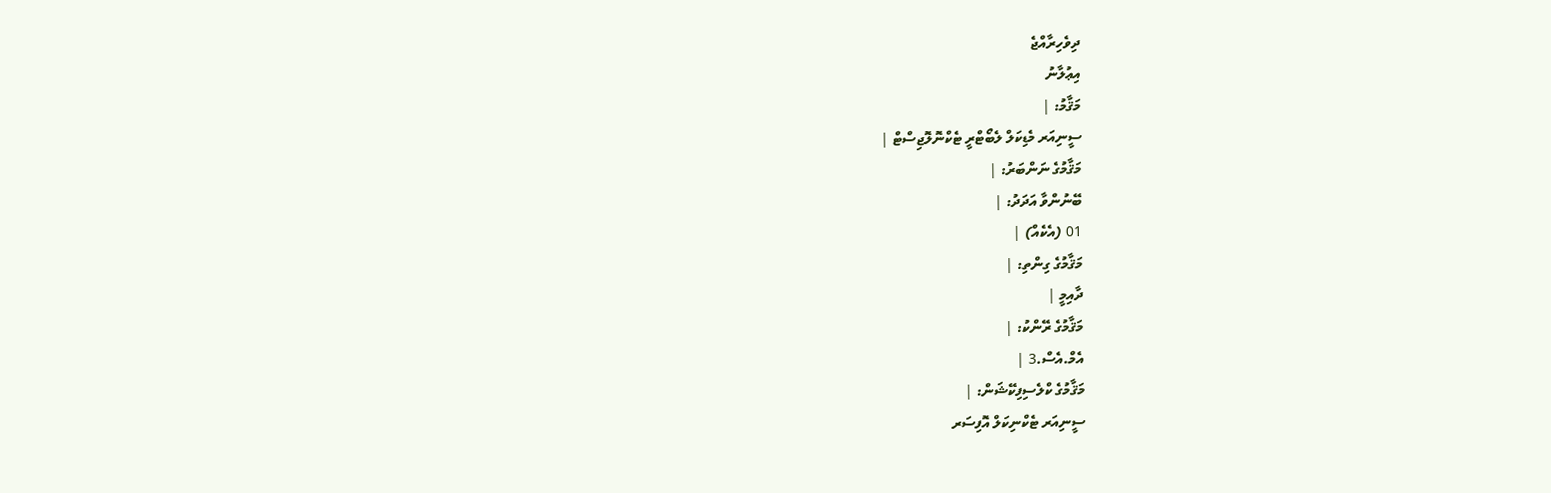ދިވެހިރާއްޖެ
އިޢުލާނު
މަޤާމު: |
ސީނިއަރ މެޑިކަލް ލެބޯޓްރީ ޓެކްނޮލޮޖިސްޓް |
މަޤާމުގެ ނަންބަރު: |
ބޭނުންވާ އަދަދު: |
01 (އެކެއް) |
މަޤާމުގެ ގިންތި: |
ދާއިމީ |
މަޤާމުގެ ރޭންކު: |
އެމް.އެސް.3 |
މަޤާމުގެ ކްލެސިފިކޭޝަން: |
ސީނިއަރ ޓެކްނިކަލް އޮފިސަރ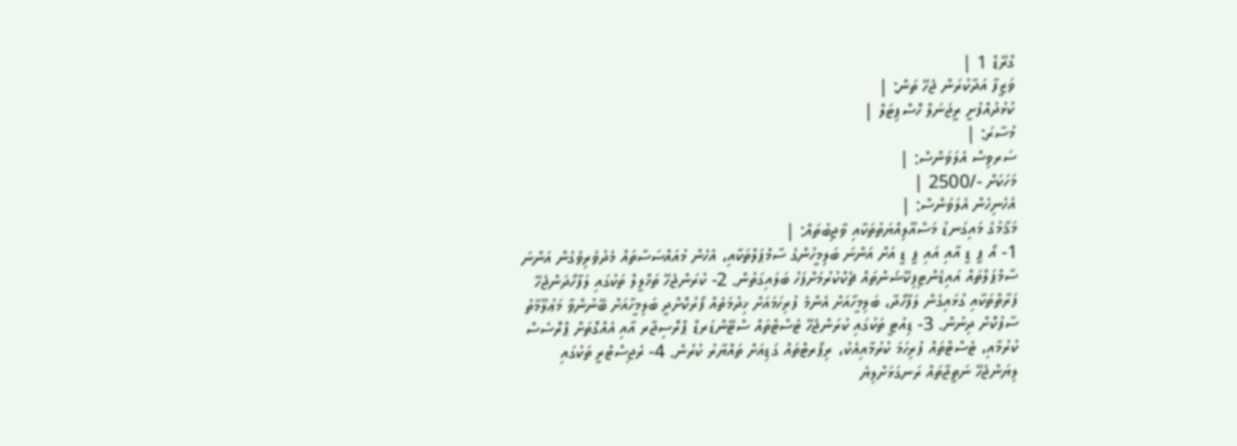ގްރޭޑް 1 |
ވަޒީފާ އަދާކުރަން ޖެހޭ ތަން: |
ކުޅުދުއްފުށީ ރީޖަނަލް ހޮސްޕިޓަލް |
މުސާރަ: |
ސަރވިސް އެލަވަންސް: |
މަހަކަށް -/2500 |
އެހެނިހެން އެލަވަންސް: |
މަޤާމުގެ މައިގަނޑު މަސްއޫލިއްޔަތުތަކާއި ވާޖިބުތައް: |
1- އޯ ޕީ ޑީ އާއި އައި ޕީ ޑީ އަށް އަންނަ ބަލިމީހުންގެ ސާމްޕަލްތަކާއި، އެހެން މުއައްސަސާތައް މެދުވެރިވެގެން އަންނަ ސާމްޕަލްތައް އައިޑެންޓިފިކޭޝަންތައް ޗެކްކުރުމަށްފަހު ބަލައިގަތުން. 2- ކުރަންޖެހޭ ތަޚްލީލް ތަކުގައި ލަފާހޯދަންޖެހޭ ފަރާތްތަކާއި ގުޅައިގެން ލަފާހޯދާ، ބަލިމީހާއަށް އެންމެ ފުރިހަމައަށް ޚިދުމަތެއް ފޯރުކޮށްދީ ބަލިމީހާއަށް ބޭނުންވާ މަޢުލޫމާތު ސާފުކޮށް ދިނުން. 3- ޑިއުޓީ ތަކުގައި ކުރަންޖެހޭ ޓެސްޓްތައް ސްޓޭންޑަރޑް ޕްރޮސިޖާރ އާއި އެއްގޮތަށް ޕްރޮސެސް ކުރުމާއި، ޓެސްޓްތައް ފުރިހަމަ ކުރުމާއިއެކު، ރިޕޯރޓްތައް ގަޑިއަށް ތައްޔާރު ކުރުން. 4- ރެޖިސްޓްރީ ތަކުގައި ލިޔަންޖެހޭ ނަތީޖާތައް ރަނގަޅަށްލިޔެ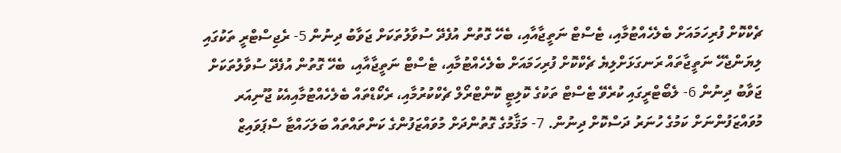ޗެކްކޮށް ފުރިހަމައަށް ބެލެހެއްޓުމާއި، ޓެސްޓް ނަތީޖާއާއި، ބެހޭ ގޮތުން އުފެދޭ ސުވާލުތަކަށް ޖަވާބު ދިނުން 5- ރެޖިސްޓްރީ ތަކުގައި ލިޔަންޖެހޭ ނަތީޖާތައް ރަނގަޅަށްލިޔެ ޗެކްކޮށް ފުރިހަމައަށް ބެލެހެއްޓުމާއި، ޓެސްޓް ނަތީޖާއާއި، ބެހޭ ގޮތުން އުފެދޭ ސުވާލުތަކަށް ޖަވާބު ދިނުން 6- ލެބޯޓްރީގައި ކުރެވޭ ޓެސްޓް ތަކުގެ ކޮލިޓީ ކޮންޓްރޯލް ޗެކްކުރުމާއި، ރެކޯޑްތައް ބެލެހެއްޓުމާއިއެކު ޖޫނިއަރ މުވައްޒަފުންނަށް ކަމުގެ ހުނަރު ދަސްކޮށް ދިނުން. 7- މަޤާމުގެ ގޮތުންދަށް މުވައްޒަފުންގެ ކަންތައްތައް ބަލަހައްޓާ ސްޕަވައިޒް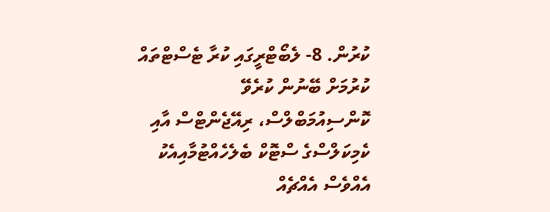ކުރުން. 8- ލެބޯޓްރީގައި ކުރާ ޓެސްޓްތައް ކުރުމަށް ބޭނުން ކުރެވޭ ކޮންސިއުމަބްލްސް، ރިއޭޖެންޓްސް އާއި ކެމިކަލްސްގެ ސްޓޮކް ބެލެހެއްޓުމާއިއެކު އެއްވެސް އެއްޗެއް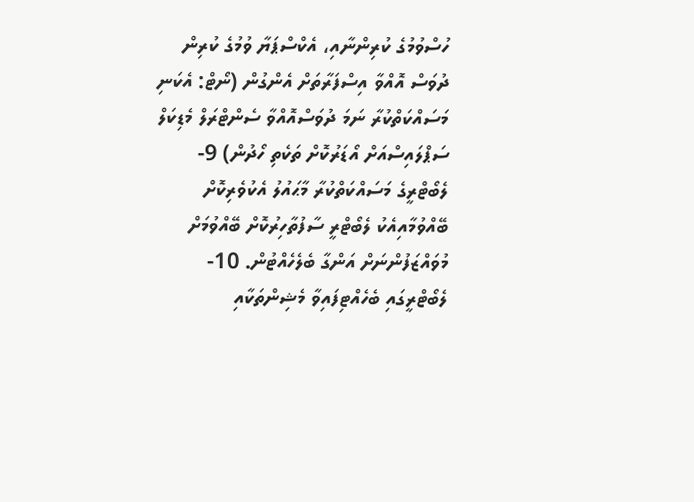ހުސްވުމުގެ ކުރިންނާއި، އެކްސްޕަޔާ ވުމުގެ ކުރިން ދުވަސް އޮއްވާ އިސްފަރާތަށް އެންގުން (ނޯޓް: އެކަނި މަސައްކަތްކުރާ ނަމަ ދުވަސްއޮއްވާ ސެންޓްރަލް މެޑިކަލް ސަޕްލައިސްއަށް އޯޑަރުކޮށް ތަކެތި ހޯދުން) 9- ލެބޯޓްރީގެ މަސައްކަތްކުރާ މާޙައުލު އެކުވެރިކޮށް ބޭއްވުމާއިއެކު ލެބޯޓްރީ ސާފުތާހިރުކޮށް ބޭއްވުމަށް މުވައްޒަފުންނަށް އަންގާ ބެލެހެއްޓުން. 10- ލެބޯޓްރީގައި ބެހެއްޓިފައިވާ މެޝިންތަކާއި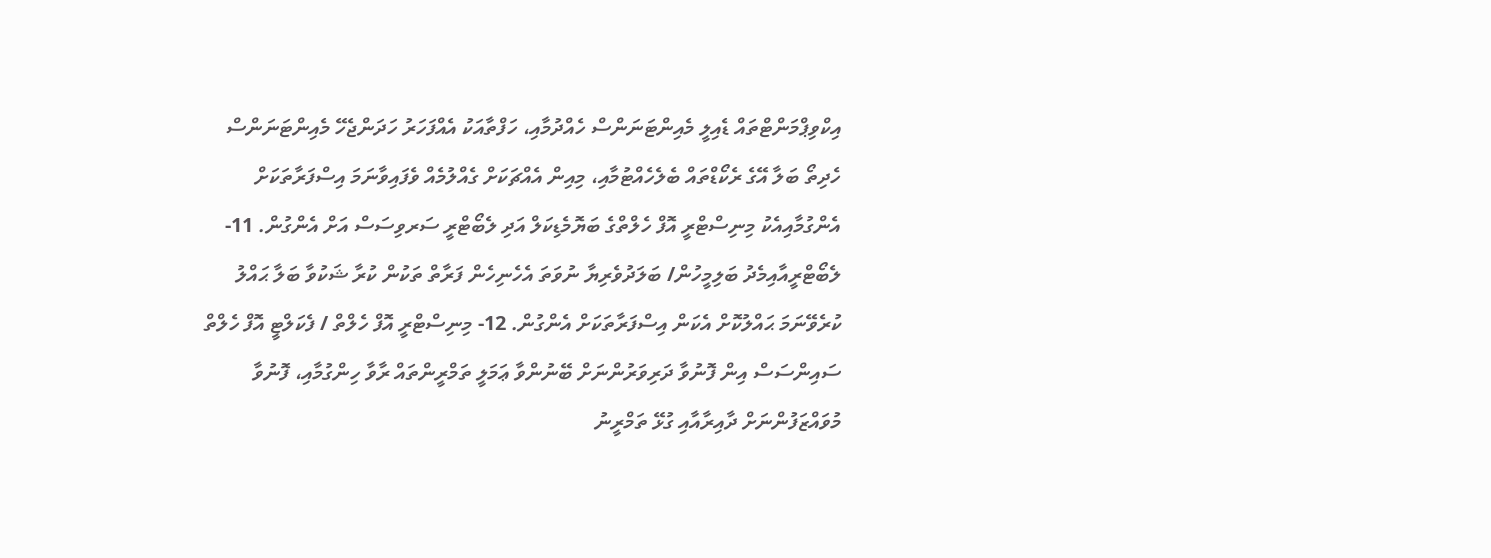އިކްވިޕްމަންޓްތައް ޑެއިލީ މެއިންޓަނަންސް ހެއްދުމާއި، ހަފްތާއަކު އެއްފަހަރު ހަދަންޖެހޭ މެއިންޓަނަންސް ހެދިތޯ ބަލާ އޭގެ ރެކޯޑްތައް ބެލެހެއްޓުމާއި، މިއިން އެއްޗަކަށް ގެއްލުމެއް ވެފައިވާނަމަ އިސްފަރާތަކަށް އެންގުމާއިއެކު މިނިސްޓްރީ އޮފް ހެލްތްގެ ބަޔޮމެޑިކަލް އަދި ލެބޯޓްރީ ސަރވިސަސް އަށް އެންގުން. 11- ލެބޯޓްރީއާއިމެދު ބަލިމީހުން/ ބަލަދުވެރިޔާ ނުވަތަ އެހެނިހެން ފަރާތް ތަކުން ކުރާ ޝަކުވާ ބަލާ ޙައްލު ކުރެވޭނަމަ ޙައްލުކޮށް އެކަން އިސްފަރާތަކަށް އެންގުން. 12- މިނިސްޓްރީ އޮފް ހެލްތް / ފެކަލްޓީ އޮފް ހެލްތް ސައިންސަސް އިން ފޮނުވާ ދަރިވަރުންނަށް ބޭނުންވާ ޢަމަލީ ތަމްރީންތައް ރާވާ ހިންގުމާއި، ފޮނުވާ މުވައްޒަފުންނަށް ދާއިރާއާއި ގުޅޭ ތަމްރީނު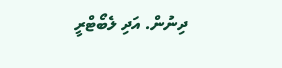ދިނުން. އަދި ލެބޯޓްރީ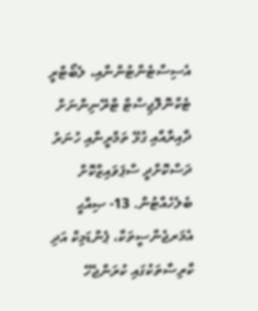އެސިސްޓެންޓުންނާއި، ލެބޯޓްރީ ޓެކްނޮލޮޖިސްޓް ޓްރޭނިންނަށް ދާއިރާއާއި ގުޅޭ ތަމްރީނާއި ހުނަރު ދަސްކޮށްދީ ސްޕަވައިޒްކޮށް ބެލެހެއްޓުން. 13- ޞިއްޙީ އެމަރޖެންސީތަކާ، ޕެންޑަމިކް އަދި ކާރިސާތަކުގައި ކުރަންޖެހޭ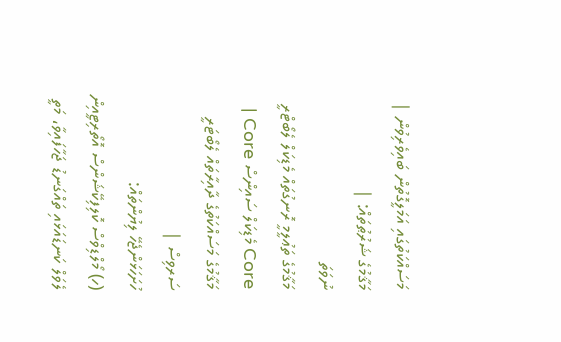މަސައްކަތުގައި އަމަލީގޮތުން ބައިވެރިވުން |
މަޤާމުގެ ޝަރުޠުތައް: |
ނުވަތަ
މަޤާމުގެ ތަޢުލީމީ ރޮނގުތައް މެޑިކަލް ލެބޯޓްރީ Core މެޑިކަލް ސައިންސް Core |
މަޤާމުގެ މަސައްކަތުގެ ދާއިރާތައް ލެބޯޓަރީ ސަރވިސް |
ހުށަހަޅަންޖެހޭ ލިޔުންތައް:
(ހ) މޯލްޑިވްސް ކޮލިފިކޭޝަންސް އޮތޯރިޓީއިން ލެވަލް ކަނޑައަޅައި ތައްގަނޑު ޖަހާފައިވާ، މަތީ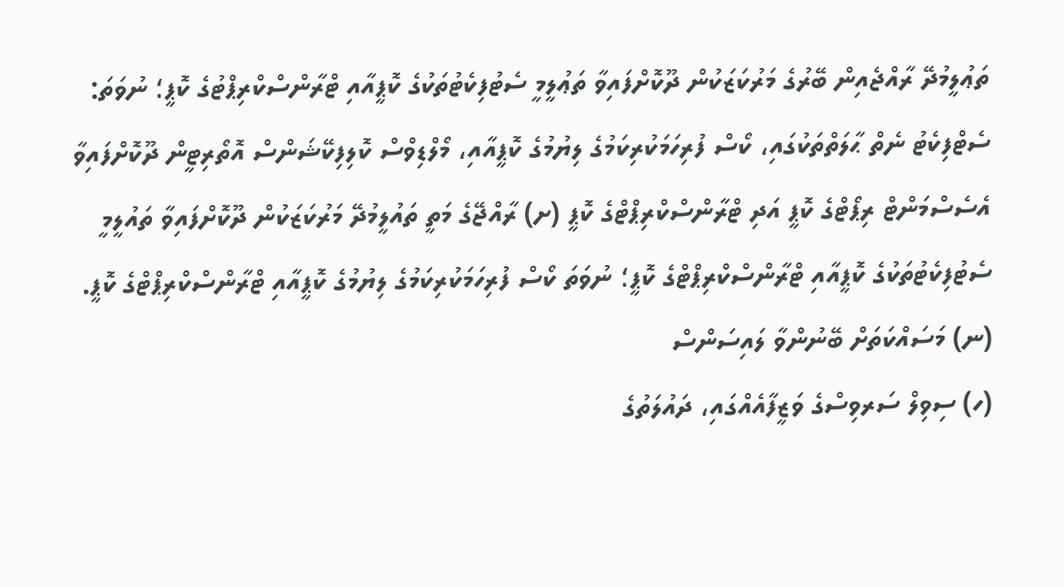ތަޢުލީމުދޭ ރާއްޖެއިން ބޭރުގެ މަރުކަޒަކުން ދޫކޮށްފައިވާ ތަޢުލީމީ ސެޓުފިކެޓުތަކުގެ ކޮޕީއާއި ޓްރާންސްކްރިޕްޓުގެ ކޮޕީ؛ ނުވަތަ: ސެޓްފިކެޓު ނެތް ޙާލަތްތަކުގައި، ކޯސް ފުރިހަމަކުރިކަމުގެ ލިޔުމުގެ ކޮޕީއާއި، މޯލްޑިވްސް ކޮލިފިކޭޝަންސް އޮތޯރިޓީން ދޫކޮށްފައިވާ އެސެސްމަންޓް ރިޕޯޓްގެ ކޮޕީ އަދި ޓްރާންސްކްރިޕްޓްގެ ކޮޕީ (ށ) ރާއްޖޭގެ މަތީ ތައުލީމުދޭ މަރުކަޒަކުން ދޫކޮށްފައިވާ ތައުލީމީ ސެޓުފިކެޓުތަކުގެ ކޮޕީއާއި ޓްރާންސްކްރިޕްޓްގެ ކޮޕީ؛ ނުވަތަ ކޯސް ފުރިހަމަކުރިކަމުގެ ލިޔުމުގެ ކޮޕީއާއި ޓްރާންސްކްރިޕްޓްގެ ކޮޕީ. (ނ) މަސައްކަތަށް ބޭނުންވާ ލައިސަންސް
(ހ) ސިވިލް ސަރވިސްގެ ވަޒީފާއެއްގައި، ދައުލަތުގެ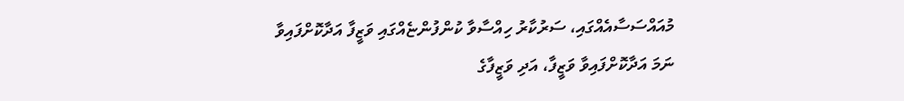މުއައްސަސާއެއްގައި، ސަރުކާރު ހިއްސާވާ ކުންފުންޏެއްގައި ވަޒީފާ އަދާކޮށްފައިވާ ނަމަ އަދާކޮށްފައިވާ ވަޒީފާ، އަދި ވަޒީފާގެ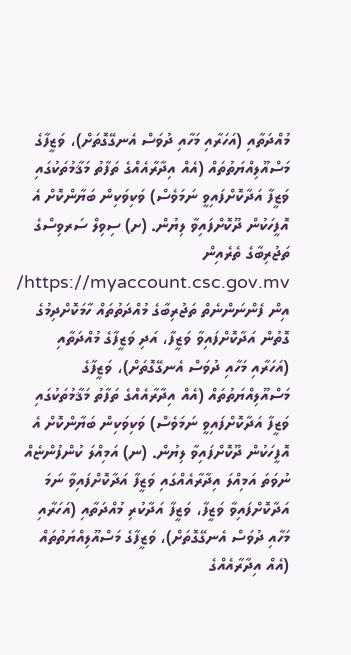މުއްދަތާއި (އަހަރާއި މަހާއި ދުވަސް އެނގޭގޮތަށް)، ވަޒީފާގެ މަސްއޫލިއްޔަތުތައް (އެއް އިދާރާއެއްގެ ތަފާތު މަޤާމުތަކުގައި ވަޒީފާ އަދާކޮށްފައިވީ ނަމަވެސް) ވަކިވަކިން ބަޔާންކޮށް އެ އޮފީހަކުން ދޫކޮށްފައިވާ ލިޔުން. (ށ) ސިވިލް ސަރވިސްގެ ތަޖުރިބާގެ ތެރެއިން https://myaccount.csc.gov.mv/ އިން ފެންނަންނެތް ތަޖުރިބާގެ މުއްދަތުތައް ހާމަކޮށްދިމުގެ ގޮތުން އަދާކޮށްފައިވާ ވަޒީފާ، އަދި ވަޒީފާގެ މުއްދަތާއި (އަހަރާއި މަހާއި ދުވަސް އެނގޭގޮތަށް)، ވަޒީފާގެ މަސްއޫލިއްޔަތުތައް (އެއް އިދާރާއެއްގެ ތަފާތު މަޤާމުތަކުގައި ވަޒީފާ އަދާކޮށްފައިވީ ނަމަވެސް) ވަކިވަކިން ބަޔާންކޮށް އެ އޮފީހަކުން ދޫކޮށްފައިވާ ލިޔުން. (ނ) އަމިއްލަ ކުންފުންޏެއް ނުވަތަ އަމިއްލަ އިދާރާއެއްގައި ވަޒީފާ އަދާކޮށްފައިވާ ނަމަ އަދާކޮށްފައިވާ ވަޒީފާ، ވަޒީފާ އަދާކުރި މުއްދަތާއި (އަހަރާއި މަހާއި ދުވަސް އެނގޭގޮތަށް)، ވަޒީފާގެ މަސްއޫލިއްޔަތުތައް (އެއް އިދާރާއެއްގެ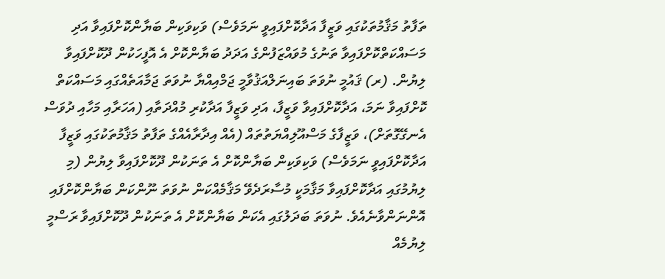ތަފާތު މަޤާމުތަކުގައި ވަޒީފާ އަދާކޮށްފައިވީ ނަމަވެސް) ވަކިވަކިން ބަޔާންކޮށްފައިވާ އަދި މަސައްކަތްކޮށްފައިވާ ތަނުގެ މުވައްޒަފުންގެ އަދަދު ބަޔާންކޮށް އެ އޮފީހަކުން ދޫކޮށްފައިވާ ލިޔުން. (ރ) ޤައުމީ ނުވަތަ ބައިނަލްއަޤުވާމީ ޖަމްއިއްޔާ ނުވަތަ ޖަމާއަތެއްގައި މަސައްކަތް ކޮށްފައިވާ ނަމަ، އަދާކޮށްފައިވާ ވަޒީފާ، އަދި ވަޒީފާ އަދާކުރި މުއްދަތާއި (އަހަރާއި މަހާއި ދުވަސް އެނގޭގޮތަށް)، ވަޒީފާގެ މަސްއޫލިއްޔަތުތައް (އެއް އިދާރާއެއްގެ ތަފާތު މަޤާމުތަކުގައި ވަޒީފާ އަދާކޮށްފައިވީ ނަމަވެސް) ވަކިވަކިން ބަޔާންކޮށް އެ ތަނަކުން ދޫކޮށްފައިވާ ލިޔުން (މި ލިޔުމުގައި އަދާކޮށްފައިވާ މަޤާމަކީ މުސާރަދެވޭ މަޤާމެއްކަން ނުވަތަ ނޫންކަން ބަޔާންކޮށްފައި އޮންނަންވާނެއެވެ. ނުވަތަ ބަދަލުގައި އެކަން ބަޔާންކޮށް އެ ތަނަކުން ދޫކޮށްފައިވާ ރަސްމީ ލިޔުމެއް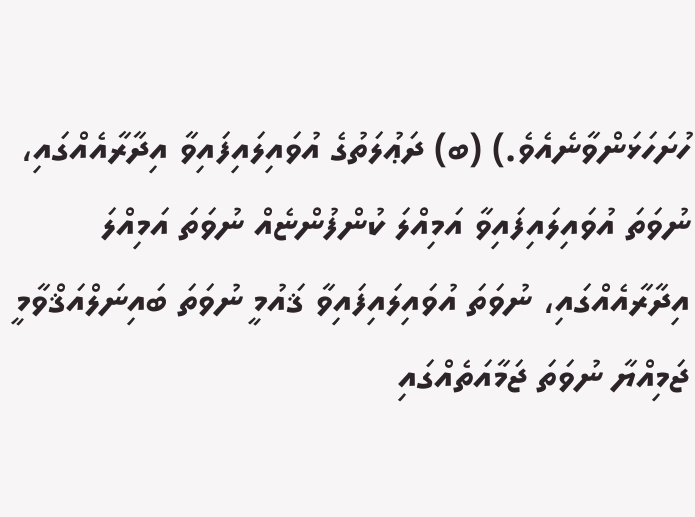ހުށަހަޅަންވާނެއެވެ.) (ބ) ދަޢުލަތުގެ އުވައިލައިފައިވާ އިދާރާއެއްގައި، ނުވަތަ އުވައިލައިފައިވާ އަމިއްލަ ކުންފުންޏެއް ނުވަތަ އަމިއްލަ އިދާރާއެއްގައި، ނުވަތަ އުވައިލައިފައިވާ ޤައުމީ ނުވަތަ ބައިނަލްއަޤްވާމީ ޖަމިއްޔާ ނުވަތަ ޖަމާއަތެއްގައި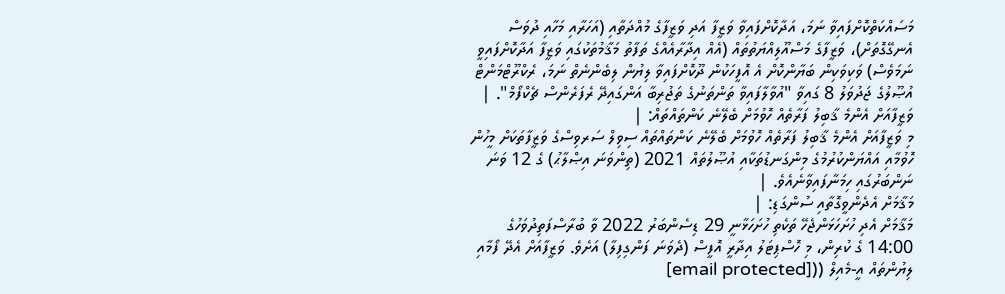މަސައްކަތްކޮށްފައިވާ ނަމަ، އަދާކޮށްފައިވާ ވަޒީފާ އަދި ވަޒީފާގެ މުއްދަތާއި (އަހަރާއި މަހާއި ދުވަސް އެނގޭގޮތަށް)، ވަޒީފާގެ މަސްއޫލިއްޔަތުތައް (އެއް އިދާރާއެއްގެ ތަފާތު މަޤާމުތަކުގައި ވަޒީފާ އަދާކޮށްފައިވީ ނަމަވެސް) ވަކިވަކިން ބަޔާންކޮށް އެ އޮފީހަކުން ދޫކޮށްފައިވާ ލިޔުން ލިބެންނެތް ނަމަ، ރެކްރޫޓްމަންޓް އުޞޫލުގެ ޖަދުވަލު 8 ގައިވާ "އުވާލާފައިވާ ތަންތަނުގެ ތަޖުރިބާ އަންގައިދޭ ރެފަރެންސް ޗެކްފޯމް". |
ވަޒީފާއަށް އެންމެ ޤާބިލު ފަރާތެއް ހޮވުމަށް ބެލޭނެ ކަންތައްތައް: |
މި ވަޒީފާއަށް އެންމެ ޤާބިލު ފަރާތެއް ހޮވުމަށް ބެލޭނެ ކަންތައްތައް ސިވިލް ސަރވިސްގެ ވަޒީފާތަކަށް މީހުން ހޮވުމާއި އައްޔަންކުރުމުގެ މިންގަނޑުތަކާއި އުޞޫލުތައް 2021 (ތިންވަނަ އިޞްލާޙު) ގެ 12 ވަނަ ނަންބަރުގައި ހިމަނާފައިވާނެއެވެ. |
މަޤާމަށް އެދެންވީގޮތާއި ސުންގަޑި: |
މަޤާމަށް އެދި ހުށަހަޅަންޖެހޭ ތަކެތި ހުށަހަޅާނީ 29 ޑިސެންބަރު 2022 ވާ ބުރާސްފަތިދުވަހުގެ 14:00 ގެ ކުރިން، މި ހޮސްޕިޓަލު އިދާރީ އޮފީސް (ދެވަނަ ފަންގިފިލާ) އަށެވެ. ވަޒީފާއަށް އެދޭ ފޯމާއި ލިޔުންތައް އީ-މެއިލް (([email protected]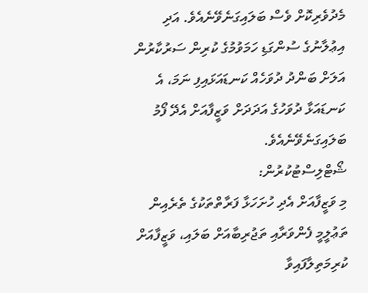މެދުވެރިކޮށް ވެސް ބަލައިގަނެވޭނެއެވެ. އަދި އިޢުލާނުގެ ސުންގަޑި ހަމަވުމުގެ ކުރިން ސަރުކާރުން އަލަށް ބަންދު ދުވަހެއް ކަނޑައަޅައިފި ނަމަ، އެ ކަނޑައަޅާ ދުވަހުގެ އަދަދަށް ވަޒީފާއަށް އެދޭ ފޯމު ބަލައިގަނެވޭނެއެވެ.
ޝޯޓްލިސްޓުކުރުން:
މި ވަޒީފާއަށް އެދި ހުށަހަޅާ ފަރާތްތަކުގެ ތެރެއިން ތަޢުލީމީ ފެންވަރާއި ތަޖުރިބާއަށް ބަލައި، ވަޒީފާއަށް ކުރިމަތިލާފައިވާ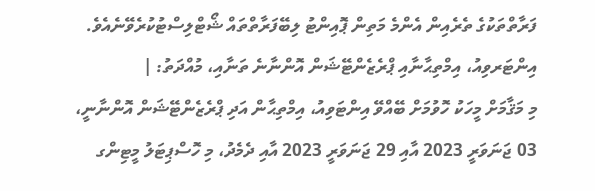ފަރާތްތަކުގެ ތެރެއިން އެންމެ މަތިން ޕޮއިންޓު ލިބޭފަރާތްތައް ޝޯޓްލިސްޓުކުރެވޭނެއެވެ.
އިންޓަރވިއު، އިމްތިޙާނާއި ޕްރެޒެންޓޭޝަން އޮންނާނެ ތަނާއި، މުއްދަތު: |
މި މަޤާމަށް މީހަކު ހޮވުމަށް ބޭއްވޭ އިންޓަވިއު، އިމްތިޙާން އަދި ޕްރެޒެންޓޭޝަން އޮންނާނީ، 03 ޖަނަވަރީ 2023 އާއި 29 ޖަނަވަރީ 2023 އާއި ދެމެދު، މި ހޮސްޕިޓަލު މީޓިންގ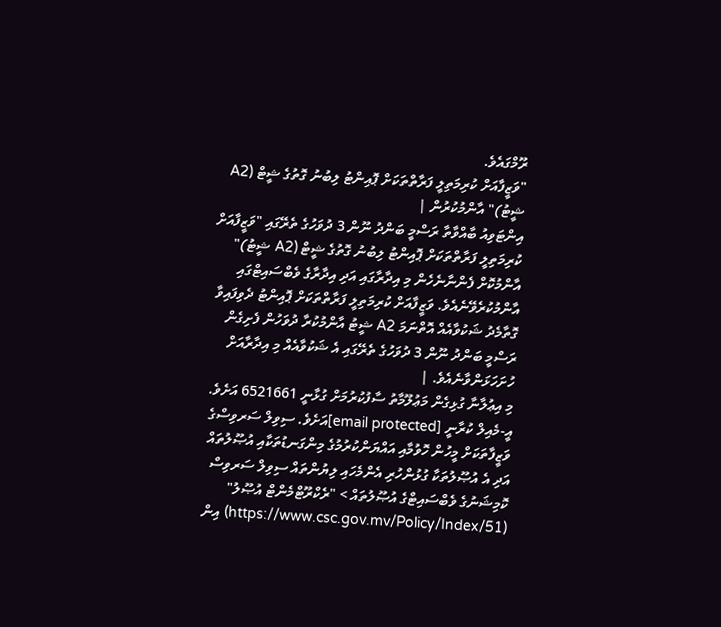ރޫމްގައެވެ.
"ވަޒީފާއަށް ކުރިމަތިލީ ފަރާތްތަކަށް ޕޮއިންޓު ލިބުނު ގޮތުގެ ޝީޓް (A2 ޝީޓު)" އާންމުކުރުން |
އިންޓަވިއު ބާއްވާތާ ރަސްމީ ބަންދު ނޫން 3 ދުވަހުގެ ތެރޭގައި "ވަޒީފާއަށް ކުރިމަތިލީ ފަރާތްތަކަށް ޕޮއިންޓު ލިބުނު ގޮތުގެ ޝީޓް (A2 ޝީޓު)" އާންމުކޮށް ފެންނާނެހެން މި އިދާރާގައި އަދި އިދާރާގެ ވެބްސައިޓްގައި އާންމުކުރެވޭނެއެވެ. ވަޒީފާއަށް ކުރިމަތިލީ ފަރާތްތަކަށް ޕޮއިންޓު ދެވިފައިވާ ގޮތާމެދު ޝަކުވާއެއް އޮތްނަމަ A2 ޝީޓު އާންމުކުރާ ދުވަހުން ފެށިގެން ރަސްމީ ބަންދު ނޫން 3 ދުވަހުގެ ތެރޭގައި އެ ޝަކުވާއެއް މި އިދާރާއަށް ހުށަހަޅަންވާނެއެވެ. |
މި އިޢުލާނާ ގުޅިގެން މަޢުލޫމާތު ސާފުކުރުމަށް ގުޅާނީ 6521661 އަށެވެ. އީ-މެއިލް ކުރާނީ [email protected]އަށެވެ. ސިވިލް ސަރވިސްގެ ވަޒީފާތަކަށް މީހުން ހޮވުމާއި އައްޔަންކުރުމުގެ މިންގަނޑުތަކާއި އުޞޫލުތައް އަދި އެ އުޞޫލުތަކާ ގުޅުންހުރި އެންމެހައި ލިޔުންތައް ސިވިލް ސަރވިސް ކޮމިޝަނުގެ ވެބްސައިޓްގެ އުޞޫލުތައް > "ރެކްރޫޓްމެންޓް އުޞޫލު" (https://www.csc.gov.mv/Policy/Index/51) އިން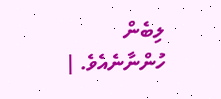ލިބެން ހުންނާނެއެވެ. |